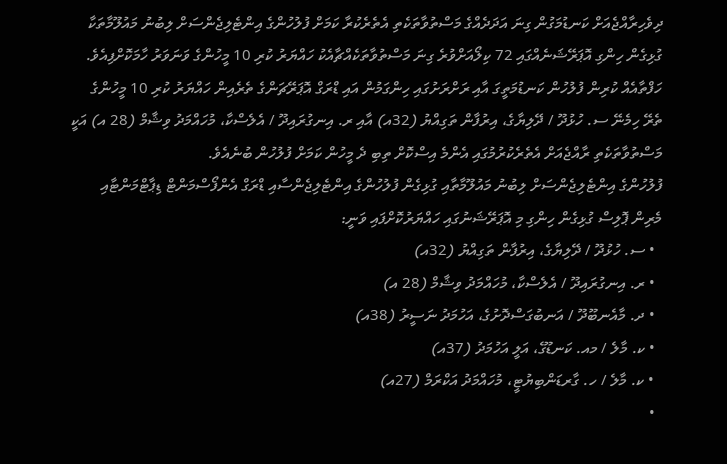ދިވެހިރާއްޖެއަށް ކަނޑުމަގުން ގިނަ އަދަދެއްގެ މަސްތުވާތަކެތި އެތެރެކުރާ ކަމަށް ފުލުހުންގެ އިންޓެލިޖެންސަށް ލިބުނު މައުލޫމާތަކާ ގުޅިގެން ހިންގި އޮޕަރޭޝަނެއްގައި 72 ކިލޯއަށްވުރެ ގިނަ މަސްތުވާތަކެއްޗާއެކު ހައްޔަރު ކުރި 10 މީހުންގެ ވަނަވަރު ހާމަކޮށްފިއެވެ.
ހަފްތާއެއް ކުރިން ފުލުހުން ކަނޑުމަތީގަ އާއި ރަށްރަށުގައި ހިންގަމުން އައި ޑްރަގް އޮޕަރޭޗަންގެ ތެރެއިން ހައްޔަރު ކުރި 10 މީހުންގެ ތެރޭ ހިމެނޭ ސ. ހުޅުދޫ / ދޭލިޔާގެ، އިރުފާން ތަގިއްޔު (32އ) އާއި ރ. އިނގުރައިދޫ / އެލެސްކާ، މުހައްމަދު ވިޝާމް (28 އ) އަކީ މަސްތުވާތަކެތި ރާއްޖެއަށް އެތެރެކުރުމުގައި އެންމެ އިސްކޮށް ތިބި ދެ މީހުން ކަމަށް ފުލުހުން ބުނެއެވެ.
ފުލުހުންގެ އިންޓެލިޖެންސަށް ލިބުނު މައުލޫމާތާއި ގުޅިގެން ފުލުހުންގެ އިންޓެލިޖެންސާއި ޑްރަގް އެންފޯސްމަންޓް ޑިޕާޓްމަންޓާއި މެރިން ޕޮލިސް ގުޅިގެން ހިންގި މި އޮޕަރޭޝަނުގައި ހައްޔަރުކޮށްފައި ވަނީ:
  • ސ. ހުޅުދޫ / ދޭލިޔާގެ، އިރުފާން ތަގިއްޔު (32އ)
  • ރ. އިނގުރައިދޫ / އެލެސްކާ، މުހައްމަދު ވިޝާމް (28 އ)
  • ދ. މާއެނބޫދޫ / އަނބުގަސްދޮށުގެ، އަހުމަދު ނަސީރު (38އ)
  • ކ. މާލެ / މއ. ކަނޑޫގެ، އަލީ އަހުމަދު (37އ)
  • ކ. މާލެ / ހ. ގާރޑަންބިޔުޓީ، މުހައްމަދު އަކްރަމް (27އ)
  •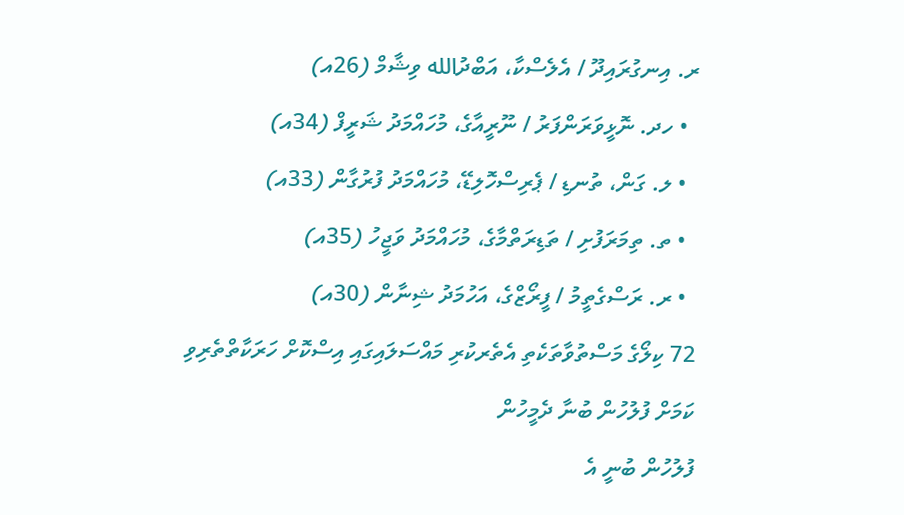ރ. އިނގުރައިދޫ / އެލެސްކާ، އަބްދުالله ވިޝާމް (26އ)
  • ހދ. ނޮޅީވަރަންފަރު / ނޫރީއާގެ، މުހައްމަދު ޝަރީފް (34އ)
  • ލ. ގަން، ތުނޑި / ޕެރިސްހޮލިޑޭ، މުހައްމަދު ފުރުގާން (33އ)
  • ތ. ތިމަރަފުށި / ތަޑިރަތްމާގެ، މުހައްމަދު ވަޖީހު (35އ)
  • ރ. ރަސްގެތީމު / ފީރޯޒްގެ، އަހުމަދު ޝިނާން (30އ)
72 ކިލޯގެ މަސްތުވާތަކެތި އެތެރކުރި މައްސަލައިގައި އިސްކޮށް ހަރަކާތްތެރިވި ކަމަށް ފުލުހުން ބުނާ ދެމީހުން
ފުލުހުން ބުނީ އެ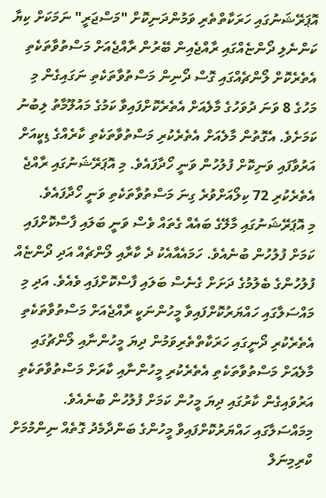އޮޕަރޭޝަނުގައި ހަރަކާތްތެރި ވަމުންދަނިކޮށް "މަސްޖަރީ" ނަމަކަށް ކިޔާ ކަންނެލި ދޯންޏެއްގައި ރާއްޖެއިން ބޭރުން ރާއްޖެއަށް މަސްތުވާތަކެތި އެތެރެކޮށް ލޯންޗެއްގައި ގޮސް ދޯނިން މަސްތުވާތަކެތި ނަގައިގެން މި މަހުގެ 8 ވަނަ ދުވަހުގެ މާލެއަށް އެތެރެކޮށްފައިވާ ކަމުގެ މައުލޫމާތު ލިބުނު ކަމަށެވެ. އެގޮތުން މާލެއަށް އެތެރެކުރި މަސްތުވާތަކެތި ކާރެއްގެ ޑިކީއަށް އަރުވާފައި ވަނިކޮށް ފުލުހުން ވަނީ ހޯދާފައެވެ. މި އޮޕަރޭޝަނުގައި ރާއްޖެ އެތެރެކުރި 72 ކިލޯއަށްވުރެ ގިނަ މަސްތުވާތަކެތި ވަނީ ހޯދާފައެވެ.
މި އޮޕަރޭޝަނުގައި މާލޭގެ ބައެއް ގެތައް ވެސް ވަނީ ބަލައި ފާސްކޮށްފައި ކަމަށް ފުލުހުން ބުނެއެވެ. ހަމައެއާއެކު ދެ ކާރާއި ލޯންޗެއް އަދި ދޯންޏެއް ފުލުހުންގެ ބެލުމުގެ ދަށަށް ގެނެސް ބަލައި ފާސްކޮށްފައި ވެއެވެ. އަދި މި މައްސަލާގައި ހައްޔަރުކޮށްފައިވާ މީހުންނަކީ ރާއްޖެއަށް މަސްތުވާތަކެތި އެތެރެކުރި ދޯނީގައި ހަރަކާތްތެރިވަމުން ދިޔަ މީހުންނާއި ލޯންޗުގައި މާލެއަށް މަސްތުވާތަކެތި އެތެރެކުރި މީހުންނާއި ކާރަށް މަސްތުވާތަކެތި އަރުވައިގެން ކާރުގައި ދިޔަ މީހުން ކަމަށް ފުލުހުން ބުނެއެވެ.
މިމައްސަލާގައި ހައްޔަރުކޮށްފައިވާ މީހުންގެ ބަންދާމެދު ގޮތެއް ނިންމުމަށް ކްރިމިނަލް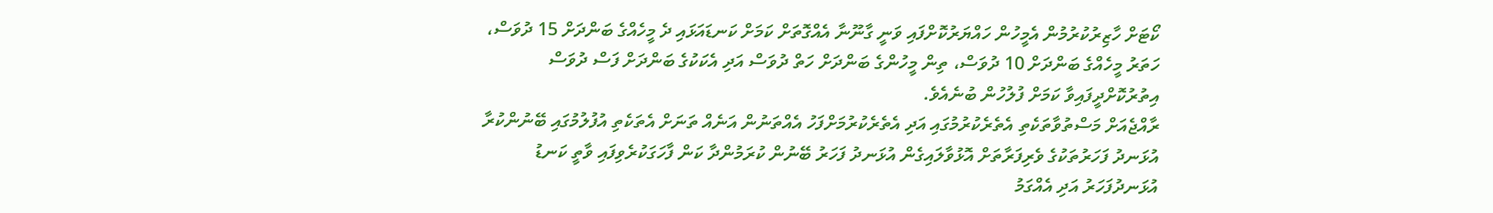ކޯޓަށް ހާޒިރުކުރުމުން އެމީހުން ހައްޔަރުކޮށްފައި ވަނީ ގާނޫނާ އެއްގޮތަށް ކަމަށް ކަނޑައަޅައި ދެ މީހެއްގެ ބަންދަށް 15 ދުވަސް، ހަތަރު މީހެއްގެ ބަންދަށް 10 ދުވަސް، ތިން މީހުންގެ ބަންދަށް ހަތް ދުވަސް އަދި އެކަކުގެ ބަންދަށް ފަސް ދުވަސް އިތުރުކޮށްދީފައިވާ ކަމަށް ފުލުހުން ބުނެއެވެ.
ރާއްޖެއަށް މަސްތުވާތަކެތި އެތެރެކުރުމުގައި އަދި އެތެރެކުރުމަށްފަހު އެއްތަނުން އަނެއް ތަނަށް އެތަކެތި އުފުލުމުގައި ބޭނުންކުރާ އުޅަނދު ފަހަރުތަކުގެ ވެރިފަރާތަށް އޮޅުވާލައިގެން އުޅަނދު ފަހަރު ބޭނުން ކުރަމުންދާ ކަން ފާހަގަކުރެވިފައި ވާތީ ކަނޑު އުޅަނދުފަހަރު އަދި އެއްގަމު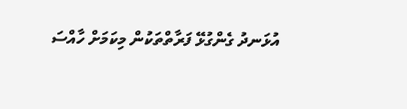އުޅަނދު ގެންގުޅޭ ފަރާތްތަކުން މިކަމަށް ހާއްސަ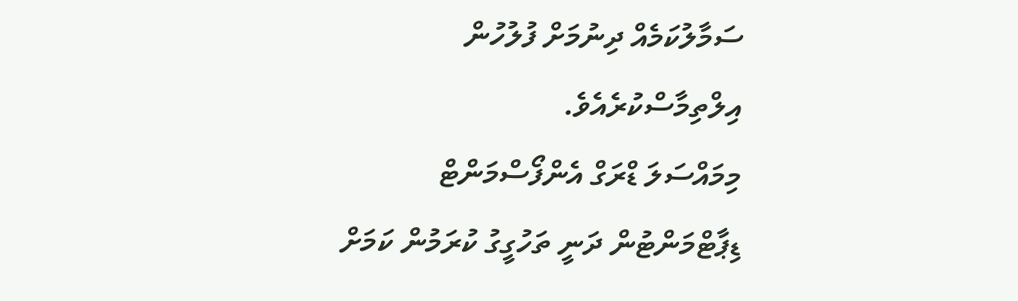ސަމާލުކަމެއް ދިނުމަށް ފުލުހުން އިލްތިމާސްކުރެއެވެ.
މިމައްސަލަ ޑްރަގް އެންފޯސްމަންޓް ޑިޕާޓްމަންޓުން ދަނީ ތަހުގީގު ކުރަމުން ކަމަށް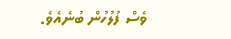ވެސް ފުލުހުން ބުނެއެވެ.